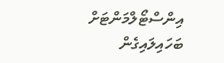އިންސްޓޯލްމަންޓަށް ބަހައިލައިގެން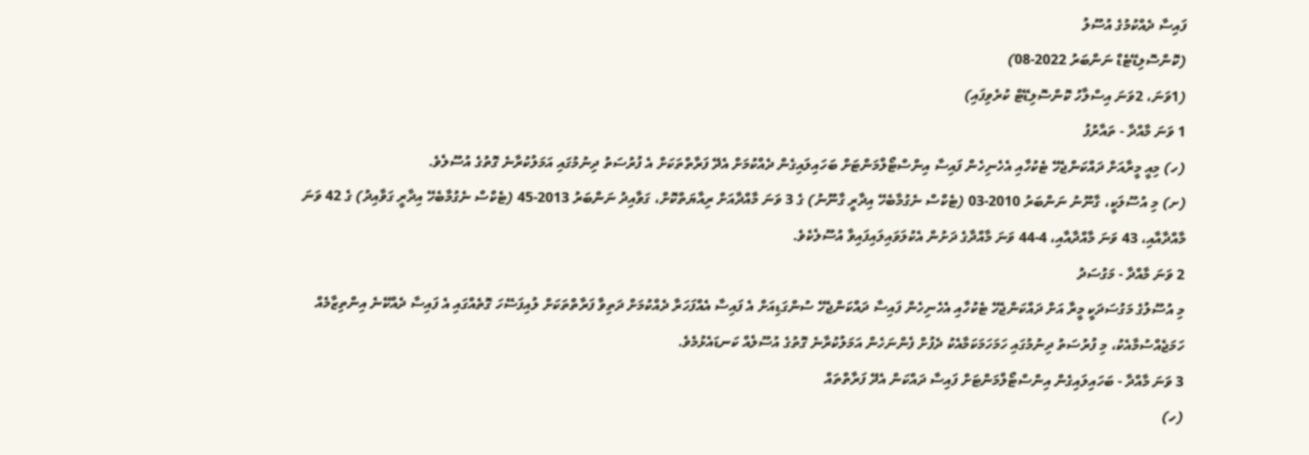ފައިސާ ދެއްކުމުގެ އުސޫލު
(ކޮންސޮލިޑޭޓެޑް ނަންބަރު 2022-08)
(1ވަނަ، 2ވަނަ އިސްލާހު ކޮންސޮލިޑޭޓް ކުރެވިފައި)
1 ވަނަ މާއްދާ - ތައާރުފު
(ހ) މިއީ މީރާއަށް ދައްކަންޖެހޭ ޓެކުހާއި އެހެނިހެން ފައިސާ އިންސްޓޯލްމަންޓަށް ބަހައިލައިގެން ދެއްކުމަށް އެދޭ ފަރާތްތަކަށް އެ ފުރުސަތު ދިނުމުގައި އަމަލުކުރާނެ ގޮތުގެ އުސޫލެވެ.
(ށ) މި އުސޫލަކީ، ގާނޫނު ނަންބަރު 2010-03 (ޓެކްސް ނެގުމާބެހޭ އިދާރީ ގާނޫނު) ގެ 3 ވަނަ މާއްދާއަށް ރިއާޔަތްކޮށް، ގަވާއިދު ނަންބަރު 2013-45 (ޓެކްސް ނެގުމާބެހޭ އިދާރީ ގަވާއިދު) ގެ 42 ވަނަ މާއްދާއާއި، 43 ވަނަ މާއްދާއާއި، 4-44 ވަނަ މާއްދާގެ ދަށުން އެކުލަވައިލައިފައިވާ އުސޫލެކެވެ.
2 ވަނަ މާއްދާ - މަގުސަދު
މި އުސޫލުގެ މަގުސަދަކީ މީރާ އަށް ދައްކަންޖެހޭ ޓެކުހާއި އެހެނިހެން ފައިސާ ދައްކަންޖެހޭ ސުންގަޑިއަށް އެ ފައިސާ އެއްފަހަރާ ދެއްކުމަށް ދަތިވާ ފަރާތްތަކަށް ލުއިފަސޭހަ ގޮތެއްގައި އެ ފައިސާ ދެއްކޭނެ އިންތިޒާމެއް ހަމަޖެއްސުމާއެކު، މި ފުރުސަތު ދިނުމުގައި ހަމަހަމަކަމާއެކު ދެފުށް ފެންނަހެން އަމަލުކުރާނެ ގޮތުގެ އުސޫލެއް ކަނޑައެޅުމެވެ.
3 ވަނަ މާއްދާ - ބަހައިލައިގެން އިންސްޓޯލްމަންޓަށް ފައިސާ ދައްކަން އެދޭ ފަރާތްތައް
(ހ)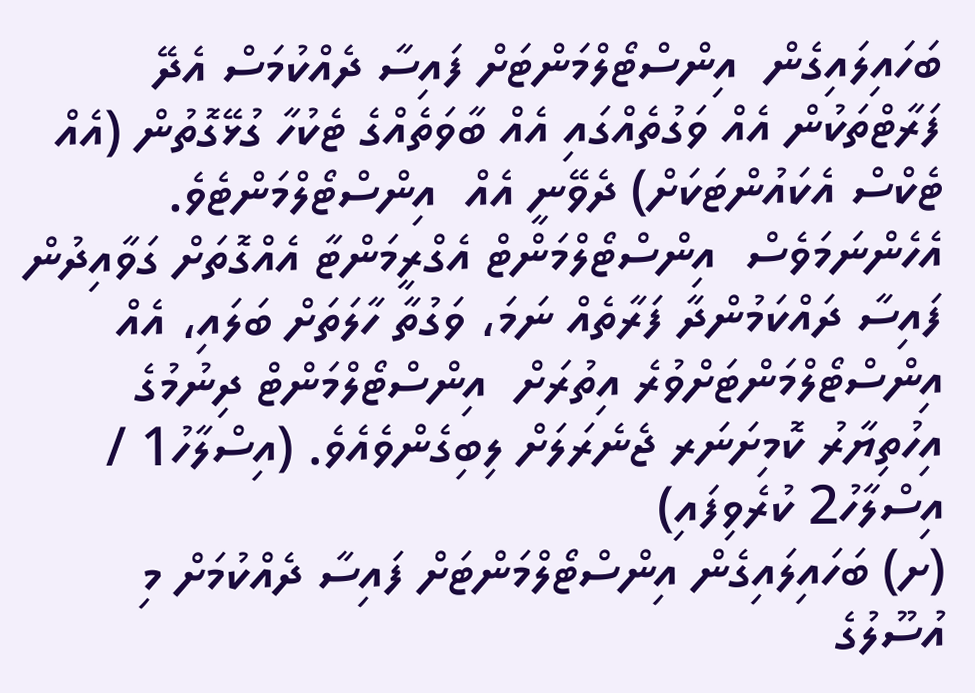ބަހައިލައިގެން  އިންސްޓޯލްމަންޓަށް ފައިސާ ދެއްކުމަސް އެދޭ ފަރާޓްތަކުން އެއް ވަގުތެއްގައި އެއް ބާވަތެއްގެ ޓެކުހާ ގުޅޭގޮތުން (އެއް ޓެކްސް އެކައުންޓަކަށް) ދެވޭނީ އެއް  އިންސްޓޯލްމަންޓެވެ. އެހެންނަމަވެސް  އިންސްޓޯލްމަންޓް އެގްރީމަންޓާ އެއްގޮތަށް ގަވާއިދުން ފައިސާ ދައްކަމުންދާ ފަރާތެއް ނަމަ، ވަގުތާ ހާލަތަށް ބަލައި، އެއް އިންސްޓޯލްމަންޓަށްވުރެ އިތުރަށް  އިންސްޓޯލްމަންޓް ދިނުމުގެ އިހުތިޔާރު ކޮމިށަނަރ ޖެނެރަލަށް ލިބިގެންވެއެވެ. (އިސްލާހު1 / އިސްލާހު2 ކުރެވިފައި)
(ށ) ބަހައިލައިގެން އިންސްޓޯލްމަންޓަށް ފައިސާ ދެއްކުމަށް މި އުސޫލުގެ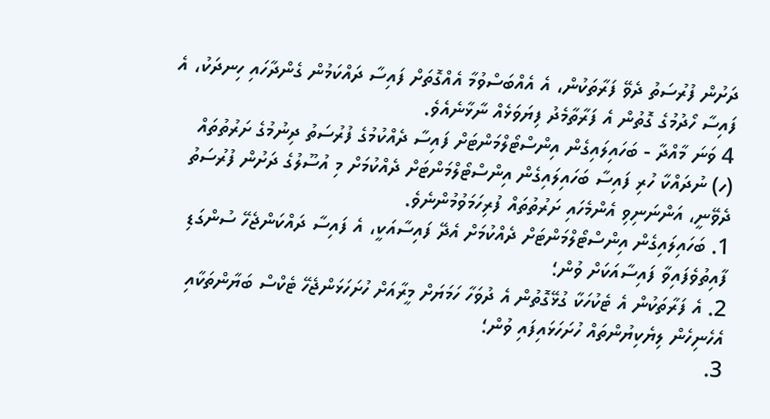ދަށުން ފުރުސަތު ދެވޭ ފަރާތަކުން، އެ އެއްބަސްވުމާ އެއްގޮތަށް ފައިސާ ދައްކަމުން ގެންދާހައި ހިނދަކު، އެ ފައިސާ ހޯދުމުގެ ގޮތުން އެ ފަރާތާމެދު ފިޔަވަޅެއް ނާޅާނެއެވެ.
4 ވަނަ މާއްދާ - ބަހައިލައިގެން އިންސްޓޯލްމަންޓަށް ފައިސާ ދެއްކުމުގެ ފުރުސަތު ދިނުމުގެ ށަރުތުތައް
(ހ) ނުދައްކާ ހުރި ފައިސާ ބަހައިލައިގެން އިންސްޓޯލްމަންޓަށް ދެއްކުމަށް މި އުސޫލުގެ ދަށުން ފުރުސަތު ދެވޭނީ، އަންނަނިވި އެންމެހައި ށަރުތުތައް ފުރިހަމަވުމުންނެވެ.
1. ބަހައިލައިގެން އިންސްޓޯލްމަންޓަށް ދެއްކުމަށް އެދޭ ފައިސާއަކީ، އެ ފައިސާ ދައްކަންޖެހޭ ސުންގަޑި ފާއިތުވެފައިވާ ފައިސާއަކަށް ވުން؛
2. އެ ފަރާތަކުން އެ ޓެކުހަކާ ގުޅޭގޮތުން އެ ދުވަހާ ހަމަޔަށް މީރާއަށް ހުށަހަޅަންޖެހޭ ޓެކްސް ބަޔާންތަކާއި އެހެނިހެން ލިޔެކިޔުންތައް ހުށަހަޅައިފައި ވުން؛
3.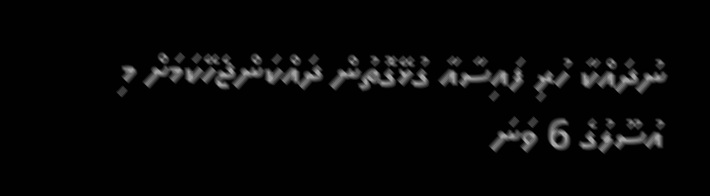ނުދައްކާ ހުރި ފައިސާއާ ގުޅޭގޮތުން ދައްކަންޖެހޭކަމަށް މި އުސޫލުގެ 6 ވަނަ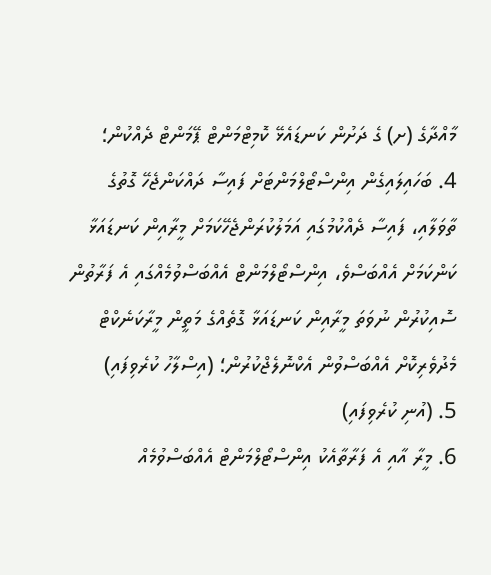މާއްދާގެ (ށ) ގެ ދަށުން ކަނޑައެޅޭ ކޮމިޓްމަންޓް ޕޭމަންޓް ދެއްކުން؛
4. ބަހައިލައިގެން އިންސްޓޯލްމަންޓަށް ފައިސާ ދައްކަންޖެހޭ ގޮތުގެ ތާވަލާއި، ފައިސާ ދެއްކުމުގައި އަމަލުކުރަންޖެހޭކަމަށް މީރާއިން ކަނޑައަޅާ ކަންކަމަށް އެއްބަސްވެ، އިންސްޓޯލްމަންޓް އެއްބަސްވުމެއްގައި އެ ފަރާތުން ސޮއިކުރުން ނުވަތަ މީރާއިން ކަނޑައަޅާ ގޮތެއްގެ މަތީން މީރާކަނެކްޓް މެދުވެރިކޮށް އެއްބަސްވުން އެކްނޮލެޖްކުރުން؛ (އިސްލާހު ކުރެވިފައި)
5. (އުނި ކުރެވިފައި)
6. މީރާ އާއި އެ ފަރާތާއެކު އިންސްޓޯލްމަންޓް އެއްބަސްވުމެއް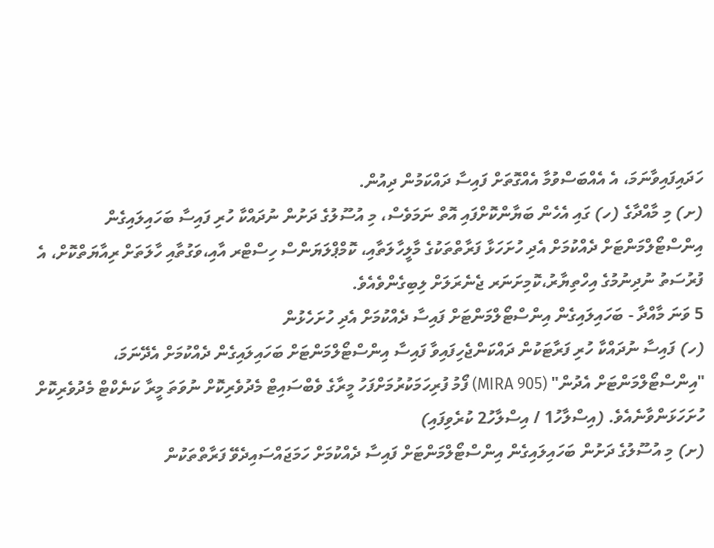ހަދައިފައިވާނަމަ، އެ އެއްބަސްވުމާ އެއްގޮތަށް ފައިސާ ދައްކަމުން ދިއުން.
(ށ) މި މާއްދާގެ (ހ) ގައި އެހެން ބަޔާންކޮށްފައި އޮތް ނަމަވެސް، މި އުސޫލުގެ ދަށުން ނުދައްކާ ހުރި ފައިސާ ބަހައިލައިގެން އިންސްޓޯލްމަންޓަށް ދެއްކުމަށް އެދި ހުށަހަޅާ ފަރާތްތަކުގެ މާލީހާލަތާއި، ކޮމްޕްލަޔަންސް ހިސްޓްރ އާއި،ވަގުތާއި ހާލަތަށް ރިއާޔަތްކޮށް، އެ ފުރުސަތު ނުދިނުމުގެ އިހްތިޔާރު،ކޮމިށަނަރ ޖެނެރަލަށް ލިބިގެންވެއެވެ.
5 ވަނަ މާއްދާ - ބަހައިލައިގެން އިންސްޓޯލްމަންޓަށް ފައިސާ ދެއްކުމަށް އެދި ހުށަހެޅުން
(ހ) ފައިސާ ނުދައްކާ ހުރި ފަރާޓަކުން ދައްކަންޖެހިފައިވާ ފައިސާ އިންސްޓޯލްމަންޓަށް ބަހައިލައިގެން ދެއްކުމަށް އެދޭނަމަ، "އިންސްޓޯލްމަންޓަށް އެދުން" (MIRA 905) ފޯމު ފުރިހަމަކުރުމަށްފަހު މީރާގެ ވެބްސައިޓް މެދުވެރިކޮށް ނުވަތަ މީރާ ކަނެކްޓް މެދުވެރިކޮށް ހުށަހަޅަންވާނެއެވެ. (އިސްލާހު1 / އިސްލާހު2 ކުރެވިފައި)
(ށ) މި އުސޫލުގެ ދަށުން ބަހައިލައިގެން އިންސްޓޯލްމަންޓަށް ފައިސާ ދެއްކުމަށް ހަމަޖައްސައިދެވޭ ފަރާތްތަކުން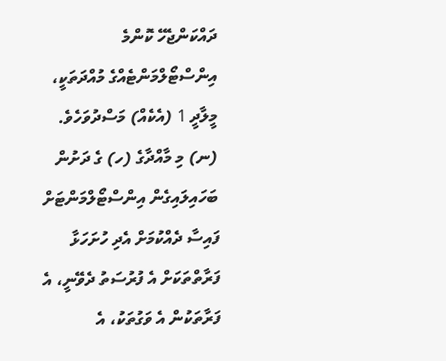ދައްކަންޖެހޭ ކޮންމެ އިންސްޓޯލްމަންޓެއްގެ މުއްދަތަކީ، މީލާދީ 1 (އެކެއް) މަސްދުވަހެވެ.
(ނ) މި މާއްދާގެ (ހ) ގެ ދަށުން ބަހައިލައިގެން އިންސްޓޯލްމަންޓަށް ފައިސާ ދެއްކުމަށް އެދި ހުށަހަޅާ ފަރާތްތަކަށް އެ ފުރުސަތު ދެވޭނީ، އެ ފަރާތަކުން އެ ވަގުތަކު، އެ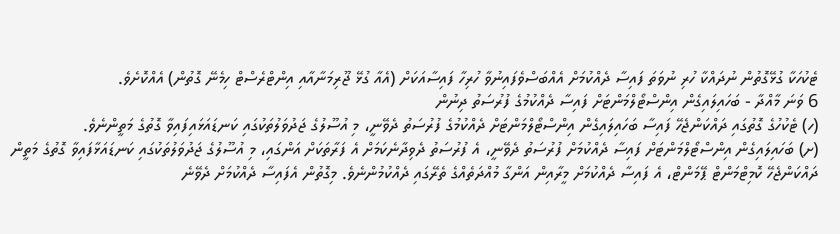ޓެކުހަކާ ގުޅޭގޮތުން ނުދައްކާ ހުރި ނުވަތަ ފައިސާ ދެއްކުމަށް އެއްބަސްވެފައިނުވާ ހުރިހާ ފައިސާއަކަށް (އެއާ ގުޅޭ ޖޫރިމަނާއާއި އިންޓްރެސްޓް ހިމެނޭ ގޮތުން) އެއްކޮށެވެ.
6 ވަނަ މާއްދާ - ބަހައިލައިގެން އިންސްޓޯލްމަންޓަށް ފައިސާ ދެއްކުމުގެ ފުރުސަތު ދިނުން
(ހ) ޓެކުހުގެ ގޮތުގައި ދައްކަންޖެހޭ ފައިސާ ބަހައިލައިގެން އިންސްޓޯލްމަންޓަށް ދެއްކުމުގެ ފުރުސަތު ދެވޭނީ، މި އުސޫލުގެ ޖަދުވަލުތަކުގައި ކަނޑައަޅައިފައިވާ ގޮތުގެ މަތީންނެވެ.
(ށ) ބަހައިލައިގެން އިންސްޓޯލްމަންޓަށް ފައިސާ ދެއްކުމަށް ފުރުސަތު ދެވޭނީ، އެ ފުރުސަތު ދެވިދާނެކަމަށް އެ ފަރާތަކަށް އަންގައި، މި އުސޫލުގެ ޖަދުވަލުތަކުގައި ކަނޑައަޅާފައިވާ ގޮތުގެ މަތީން ދައްކަންޖެހޭ ކޮމިޓްމަންޓް ޕޭމަންޓް، އެ ފައިސާ ދެއްކުމަށް މީރާއިން އަންގާ މުއްދަތެއްގެ ތެރޭގައި ދެއްކުމުންނެވެ. މިގޮތުން އެފައިސާ ދެއްކުމަށް ދެވޭނެ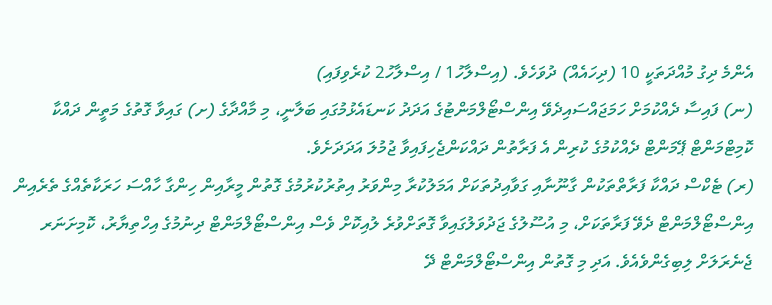އެންމެ ދިގު މުއްދަތަކީ 10 (ދިހައެއް) ދުވަހެވެ. (އިސްލާހު1 / އިސްލާހު2 ކުރެވިފައި)
(ނ) ފައިސާ ދެއްކުމަށް ހަމަޖައްސައިދެވޭ އިންސްޓޯލްމަންޓުގެ އަދަދު ކަނޑައެޅުމުގައި ބަލާނީ، މި މާއްދާގެ (ށ) ގައިވާ ގޮތުގެ މަތީން ދައްކާ ކޮމިޓްމަންޓް ޕޭމަންޓް ދެއްކުމުގެ ކުރިން އެ ފަރާތުން ދައްކަންޖެހިފައިވާ ޖުމުލަ އަދަދަށެވެ.
(ރ) ޓެކްސް ދައްކާ ފަރާތްތަކުން ގާނޫނާއި ގަވާއިދުތަކަށް އަމަލުކުރާ މިންވަރު އިތުރުކުރުމުގެ ގޮތުން މީރާއިން ހިންގާ ހާއްސަ ހަރަކާތެއްގެ ތެރެއިން އިންސްޓޯލްމަންޓް ދެވޭ ފަރާތަކަށް، މި އުސޫލުގެ ޖަދުވަލުގައިވާ ގޮތަށްވުރެ ލުއިކޮށް ވެސް އިންސްޓޯލްމަންޓް ދިނުމުގެ އިހްތިޔާރު، ކޮމިށަނަރ ޖެނެރަލަށް ލިބިގެންވެއެވެ. އަދި މި ގޮތުން އިންސްޓޯލްމަންޓް ދޭ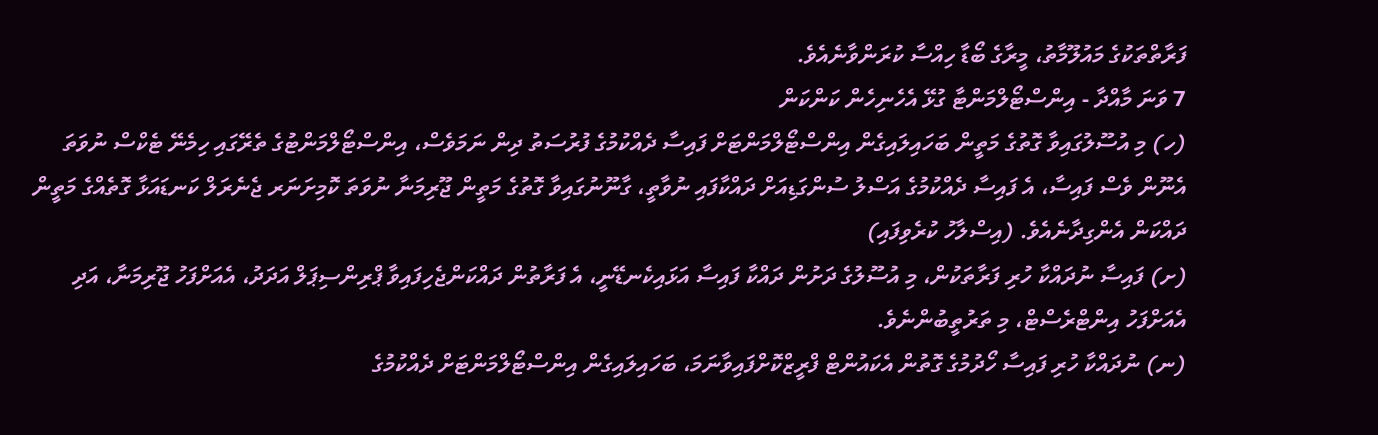ފަރާތްތަކުގެ މައުލޫމާތު، މީރާގެ ބޯޑާ ހިއްސާ ކުރަންވާނެއެވެ.
7 ވަނަ މާއްދާ - އިންސްޓޯލްމަންޓާ ގުޅޭ އެހެނިހެން ކަންކަން
(ހ) މި އުސޫލުގައިވާ ގޮތުގެ މަތީން ބަހައިލައިގެން އިންސްޓޯލްމަންޓަށް ފައިސާ ދެއްކުމުގެ ފުރުސަތު ދިން ނަމަވެސް، އިންސްޓޯލްމަންޓުގެ ތެރޭގައި ހިމެނޭ ޓެކްސް ނުވަތަ އެނޫން ވެސް ފައިސާ، އެ ފައިސާ ދެއްކުމުގެ އަސްލު ސުންގަޑިއަށް ދައްކާފައި ނުވާތީ، ގާނޫނުގައިވާ ގޮތުގެ މަތީން ޖޫރިމަނާ ނުވަތަ ކޮމިށަނަރ ޖެނެރަލް ކަނޑައަޅާ ގޮތެއްގެ މަތީން ދައްކަން އެންގިދާނެއެވެ. (އިސްލާހު ކުރެވިފައި)
(ށ) ފައިސާ ނުދައްކާ ހުރި ފަރާތަކުން، މި އުސޫލުގެ ދަށުން ދައްކާ ފައިސާ އަޅައިކެނޑޭނީ، އެ ފަރާތުން ދައްކަންޖެހިފައިވާ ޕްރިންސިޕަލް އަދަދު، އެއަށްފަހު ޖޫރިމަނާ، އަދި އެއަށްފަހު އިންޓްރެސްޓް، މި ތަރުތީބުންނެވެ.
(ނ) ނުދައްކާ ހުރި ފައިސާ ހޯދުމުގެ ގޮތުން އެކައުންޓް ފްރީޒްކޮށްފައިވާނަމަ، ބަހައިލައިގެން އިންސްޓޯލްމަންޓަށް ދެއްކުމުގެ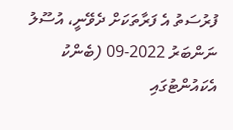ފުރުސަތު އެ ފަރާތަކަށް ދެވޭނީ، އުސޫލު ނަންބަރު 2022-09 (ބެންކު އެކައުންޓުގައި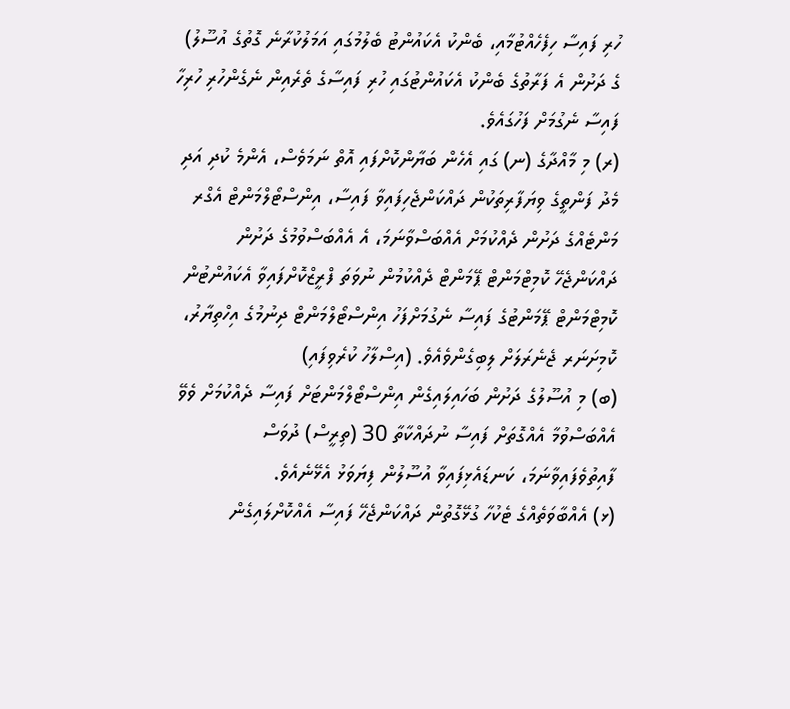ހުރި ފައިސާ ހިފެހެއްޓުމާއި، ބެންކު އެކައުންޓު ބެލުމުގައި އަމަލުކުރާނެ ގޮތުގެ އުސޫލު) ގެ ދަށުން އެ ފަރާތުގެ ބެންކު އެކައުންޓުގައި ހުރި ފައިސާގެ ތެރެއިން ނެގެންހުރި ހުރިހާ ފައިސާ ނެގުމަށް ފަހުގައެވެ.
(ރ) މި މާއްދާގެ (ނ) ގައި އެހެން ބަޔާންކޮށްފައި އޮތް ނަމަވެސް، އެންމެ ކުދި އަދި މެދު ފަންތީގެ ވިޔަފާރިތަކުން ދައްކަންޖެހިފައިވާ ފައިސާ، އިންސްޓޯލްމަންޓް އެގްރ މަންޓެއްގެ ދަށުން ދެއްކުމަށް އެއްބަސްވާނަމަ، އެ އެއްބަސްވުމުގެ ދަށުން ދައްކަންޖެހޭ ކޮމިޓްމަންޓް ޕޭމަންޓް ދެއްކުމުން ނުވަތަ ފްރީޒްކޮށްފައިވާ އެކައުންޓުން ކޮމިޓްމަންޓް ޕޭމަންޓުގެ ފައިސާ ނެގުމަށްފަހު އިންސްޓޯލްމަންޓް ދިނުމުގެ އިހްތިޔާރު، ކޮމިށަނަރ ޖެނެރަލަށް ލިބިގެންވެއެވެ. (އިސްލާހު ކުރެވިފައި)
(ބ) މި އުސޫލުގެ ދަށުން ބަހައިލައިގެން އިންސްޓޯލްމަންޓަށް ފައިސާ ދެއްކުމަށް ވެވޭ އެއްބަސްވުމާ އެއްގޮތަށް ފައިސާ ނުދައްކާތާ 30 (ތިރީސް) ދުވަސް ފާއިތުވެފައިވާނަމަ، ކަނޑައެޅިފައިވާ އުސޫލުން ފިޔަވަޅު އެޅޭނެއެވެ.
(ޅ) އެއްބާވަތެއްގެ ޓެކުހާ ގުޅޭގޮތުން ދައްކަންޖެހޭ ފައިސާ އެއްކޮށްލައިގެން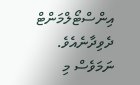އިންސްޓޯލްމަންޓް ދެވިދާނެއެވެ. ނަމަވެސް މި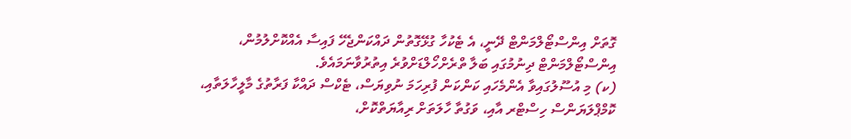ގޮތަށް އިންސްޓޯލްމަންޓް ދޭނީ، އެ ޓެކުހާ ގުޅޭގޮތުން ދައްކަންޖެހޭ ފައިސާ އެއްކޮށްލުމުން، އިންސްޓޯލްމަންޓް ދިނުމުގައި ބަލާ ތްރެށްހޯލްޑަށްވުރެ އިތުރުވާނަމައެވެ.
(ކ) މި އުސޫލުގައިވާ އެންމެހައި ކަންކަން ފުރިހަމަ ނުވިޔަސް، ޓެކްސް ދައްކާ ފަރާތުގެ މާލީހާލަތާއި، ކޮމްޕްލަޔަންސް ހިސްޓްރ އާއި، ވަގުތާ ހާލަތަށް ރިއާޔަތްކޮށް،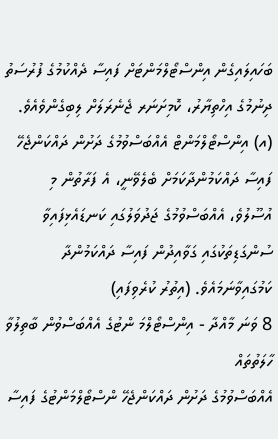ބަހައިލައިގެން އިންސްޓޯލްމަންޓަށް ފައިސާ ދެއްކުމުގެ ފުރުސަތު ދިނުމުގެ އިހްތިޔާރު، ކޮމިށަނަރ ޖެނެރަލަށް ލިބިގެންވެއެވެ.
(އ) އިންސްޓޯލްމަންޓް އެއްބަސްވުމުގެ ދަށުން ދައްކަންޖެހޭ ފައިސާ ދައްކަމުންދާކަމަށް ބެލެވޭނީ، އެ ފަރާތުން މި އުސޫލުވެ، އެއްބަސްވުމުގެ ޖަދުވަލުގައި ކަނޑައެޅިފައިވާ ސުންގަޑިތަކުގައި ގަވާއިދުން ފައިސާ ދައްކަމުންދާ ކަމުގައިވާނަމައެވެ. (އިތުރު ކުރެވިފައި)
8 ވަނަ މާއްދާ - އިންސްޓޯލްމަ ންޓުގެ އެއްބަސްވުން ބާތިލުވާ ހާލަތުތައް
އެއްބަސްވުމުގެ ދަށުން ދައްކަންޖެހޭ ންސްޓޯލްމަންޓުގެ ފައިސާ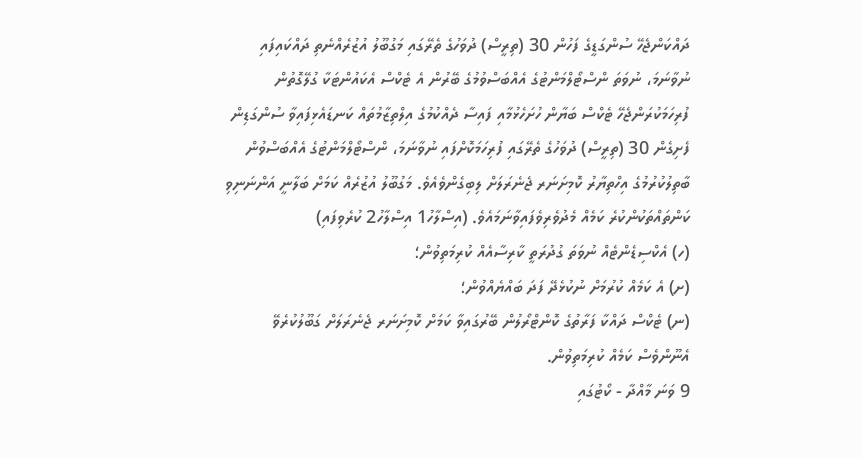ދައްކަންޖެހޭ ސުންގަޑީގެ ފަހުން 30 (ތިރީސް) ދުވަހުގެ ތެރޭގައި މަގުބޫލު އުޒުރެއްނެތި ދައްކައިފައި ނުވާނަމަ، ނުވަތަ ންސްޓޯލްމަންޓުގެ އެއްބަސްވުމުގެ ބޭރުން އެ ޓެކްސް އެކައުންޓަކާ ގުލޭގޮތުން ފުރިހަމަކުރަންޖެހޭ ޓެކްސް ބަޔާން ހުށަހެޅުމާއި ފައިސާ ދެއްކުމުގެ އިލްތިޒާމުތައް ކަނޑައެޅިފައިވާ ސުންގަޑިން ފެށިގެން 30 (ތިރީސް) ދުވަހުގެ ތެރޭގައި ފުރިހަމަކޮށްފައި ނުވާނަމަ، ންސްޓޯލްމަންޓުގެ އެއްބަސްވުން ބާތިލުކުރުމުގެ އިހްތިޔާރު ކޮމިށަނަރ ޖެނެރަލަށް ލިބިގެންވެއެވެ. މަގުބޫލު އުޒުރެއް ކަމަށް ބަލާނީ އަންނަނިވި ކަންތައްތަކުންކުރެ ކަމެއް މެދުވެރިވެފައިވާނަމައެވެ. (އިސްލާހު1 އިސްލާހު2 ކުރެވިފައި)
(ހ) އެކްސިޑެންޓެއް ނުވަތަ ގުދުރަތީ ކާރިސާއެއް ކުރިމަތިވުން؛
(ށ) އެ ކަމެއް ކުރުމަށް ނުކުޅެދޭ ފަދަ ބައްޔެއްވުން؛
(ނ) ޓެކްސް ދައްކާ ފަރާތުގެ ކޮންޓްރޯލުން ބޭރުގައިވާ ކަމަށް ކޮމިށަނަރ ޖެނެރަލަށް ގަބޫލުކުރެވޭ އެނޫންވެސް ކަމެއް ކުރިމަތިވުން.
9 ވަނަ މާއްދާ - ކޯޓުގައި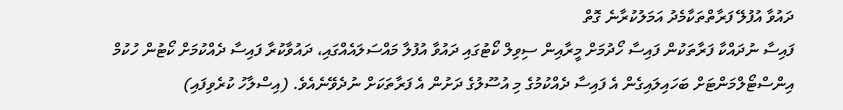ދައުވާ އުފުލޭ ފަރާތްތަކާމެދު އަމަލުކުރާނެ ގޮތް
ފައިސާ ނުދައްކާ ފަރާތަކުން ފައިސާ ހޯދުމަށް މީރާއިން ސިވިލް ކޯޓުގައި ދައުވާ އުފުލާ މައްސަލައެއްގައި، ދައުވާކުރާ ފައިސާ ދެއްކުމަށް ކޯޓުން ހުކުމް އިންސްޓޯލްމަންޓަށް ބަހައިލައިގެން އެ ފައިސާ ދެއްކުމުގެ މި އުސޫލުގެ ދަށުން އެ ފަރާތަކަށް ނުދެވޭނެއެވެ. (އިސްލާހު ކުރެވިފައި)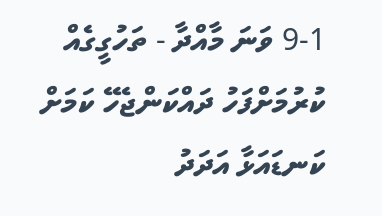9-1 ވަނަ މާއްދާ - ތަހުގީގެއް ކުރުމަށްފަހު ދައްކަންޖެހޭ ކަމަށް ކަނޑައަޅާ އަދަދު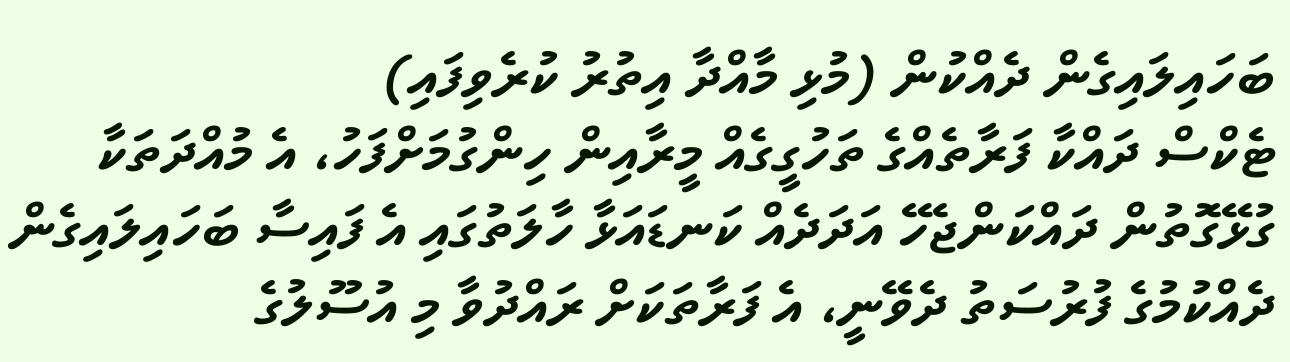ބަހައިލައިގެން ދެއްކުން (މުޅި މާއްދާ އިތުރު ކުރެވިފައި)
ޓެކްސް ދައްކާ ފަރާތެއްގެ ތަހުގީގެއް މީރާއިން ހިންގުމަށްފަހު، އެ މުއްދަތަކާ ގުޅޭގޮތުން ދައްކަންޖެހޭ އަދަދެއް ކަނޑައަޅާ ހާލަތުގައި އެ ފައިސާ ބަހައިލައިގެން ދެއްކުމުގެ ފުރުސަތު ދެވޭނީ، އެ ފަރާތަކަށް ރައްދުވާ މި އުސޫލުގެ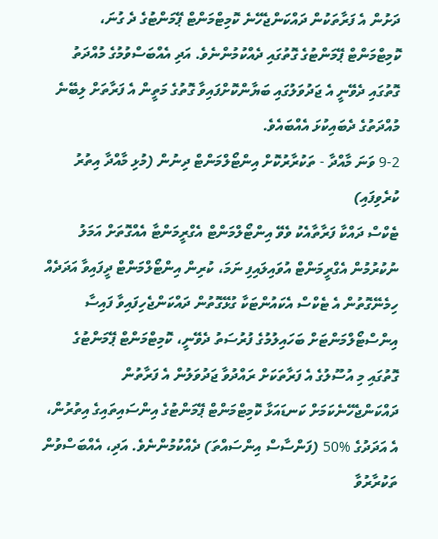ދަށުން އެ ފަރާތަކުން ދައްކަންޖެހޭނެ ކޮމިޓްމަންޓް ޕޭމަންޓުގެ ދެ ގުނަ، ކޮމިޓްމަންޓް ޕޭމަންޓުގެ ގޮތުގައި ދެއްކުމުންނެވެ. އަދި އެއްބަސްވުމުގެ މުއްދަތު ގޮތުގައި ދެވޭނީ އެ ޖަދުވަލުގައި ބަޔާންކޮށްފައިވާ ގޮތުގެ މަތީން އެ ފަރާތަށް ލިބޭނެ މުއްދަތުގެ ދެބައިކުޅަ އެއްބައެވެ.
9-2 ވަނަ މާއްދާ - ތަކުރާރުކޮށް އިންޓޯލްމަންޓް ދިނުން (މުޅި މާއްދާ އިތުރު ކުރެވިފައި)
ޓެކްސް ދައްކާ ފަރާތާއެކު ވެވޭ އިންޓޯލްމަންޓް އެގްރީމަންޓާ އެއްގޮތަށް އަމަލު ނުކުރުމުން އެގްރީމަންޓް އުވައިލައިފި ނަމަ، ކުރިން އިންޓޯލްމަންޓް ދީފައިވާ އަދަދެއް ހިމެނޭގޮތުން އެ ޓެކްސް އެކައުންޓަކާ ގުޅޭގޮތުން ދައްކަންޖެހިފައިވާ ފައިސާ އިންސްޓޯލްމަންޓަށް ބަހައިލުމުގެ ފުރުސަތު ދެވޭނީ، ކޮމިޓްމަންޓް ޕޭމަންޓުގެ ގޮތުގައި މި އުސޫލުގެ އެ ފަރާތަކަށް ރައްދުވާ ޖަދުވަލުން އެ ފަރާތުން ދައްކަންޖެހޭނެކަމަށް ކަނޑައަޅާ ކޮމިޓްމަންޓް ޕޭމަންޓުގެ އިންސައިތައިގެ އިތުރުން، އެ އަދަދުގެ %50 (ފަންސާސް އިންސައްތަ) ދެއްކުމުންނެވެ. އަދި، އެއްބަސްވުން ތަކުރާރުވާ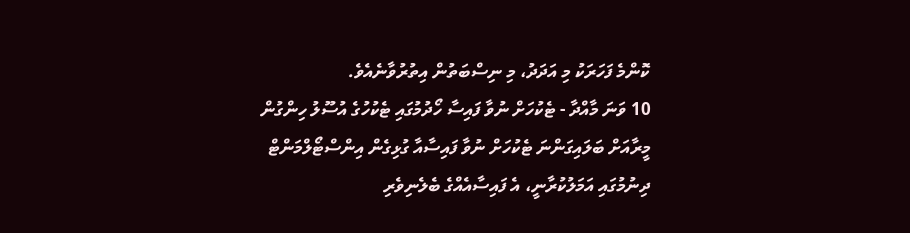ކޮންމެ ފަހަރަކު މި އަދަދު، މި ނިސްބަތުން އިތުރުވާނެއެވެ.
10 ވަނަ މާއްދާ - ޓެކުހަށް ނުވާ ފައިސާ ހޯދުމުގައި ޓެކުހުގެ އުސޫލު ހިންގުން
މީރާއަށް ބަލައިގަންނަ ޓެކުހަށް ނުވާ ފައިސާއާ ގުޅިގެން އިންސްޓޯލްމަންޓް ދިނުމުގައި އަމަލުކުރާނީ، އެ ފައިސާއެއްގެ ބެލެނިވެރި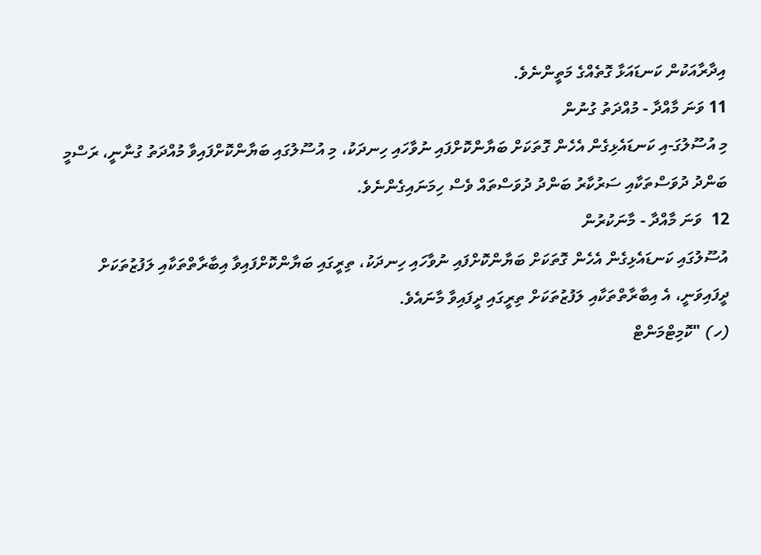އިދާރާއަކުން ކަނޑައަޅާ ގޮތެއްގެ މަތީންނެވެ.
11 ވަނަ މާއްދާ - މުއްދަތު ގުނުން
މި އުސޫލުގަ-އި ކަނޑައެޅިގެން އެހެން ގޮތަކަށް ބަޔާންކޮށްފައި ނުވާހައި ހިނދަކު، މި އުސޫލުގައި ބަޔާންކޮށްފައިވާ މުއްދަތު ގުނާނީ، ރަސްމީ ބަންދު ދުވަސްތަކާއި ސަރުކާރު ބަންދު ދުވަސްތައް ވެސް ހިމަނައިގެންނެވެ.
12  ވަނަ މާއްދާ - މާނަކުރުން
އުސޫލުގައި ކަނޑައެޅިގެން އެހެން ގޮތަކަށް ބަޔާންކޮށްފައި ނުވާހައި ހިނދަކު، ތިރީގައި ބަޔާންކޮށްފައިވާ އިބާރާތްތަކާއި ލަފުޒުތަކަށް ދީފައިވަނީ، އެ އިބާރާތްތަކާއި ލަފުޒުތަކަށް ތިރީގައި ދީފައިވާ މާނައެވެ.
(ހ) "ކޮމިޓްމަންޓް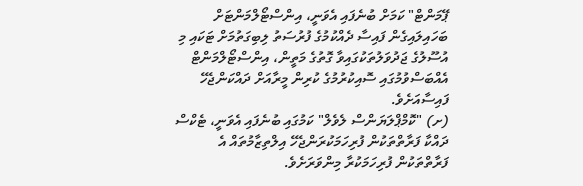ޕޭމަންޓް" ކަމަށް ބުނެފައި އެވަނީ، އިންސްޓޯލްމަންޓަށް ބަހައިލައިގެން ފައިސާ ދެއްކުމުގެ ފުރުސަތު ލިބިގަތުމަށް ޓަކައި މި އުސޫލުގެ ޖަދުވަލުތަކުގައިވާ ގޮތުގެ މަތީން، އިންސްޓޯލްމަންޓް އެއްބަސްވުމުގައި ސޮއިކުރުމުގެ ކުރިން މީރާއަށް ދައްކަންޖެހޭ ފައިސާއަށެވެ.
(ށ) "ކޮމްޕްލަޔަންސް ލެވެލް" ކަމުގައި ބުނެފައި އެވަނީ، ޓެކްސް ދައްކާ ފަރާތްތަކުން ފުރިހަމަކުރަންޖެހޭ އިލްތިޒާމުތައް އެ ފަރާތްތަކުން ފުރިހަމަކުރާ މިންވަރަށެވެ.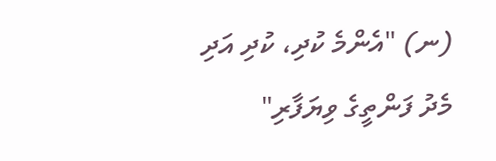(ނ) "އެންމެ ކުދި، ކުދި އަދި މެދު ފަންތީގެ ވިޔަފާރި"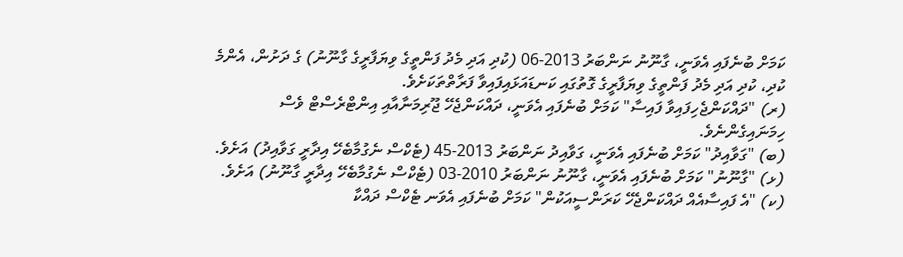ކަމަށް ބުނެފައި އެވަނީ، ގާނޫނު ނަންބަރު 2013-06 (ކުދި އަދި މެދު ފަންތީގެ ވިޔަފާރީގެ ގާނޫނު) ގެ ދަށުން، އެންމެ ކުދި، ކުދި އަދި މެދު ފަންތީގެ ވިޔަފާރީގެ ގޮތުގައި ކަނޑައަޅައިފައިވާ ފަރާތްތަކަށެވެ.
(ރ) "ދައްކަންޖެހިފައިވާ ފައިސާ" ކަމަށް ބުނެފައި އެވަނީ، ދައްކަންޖެހޭ ޖޫރިމަނާއާއި އިންޓްރެސްޓް ވެސް ހިމަނައިގެންނެވެ.
(ބ) "ގަވާއިދު" ކަމަށް ބުނެފައި އެވަނީ، ގަވާއިދު ނަންބަރު 2013-45 (ޓެކްސް ނެގުމާބެހޭ އިދާރީ ގަވާއިދު) އަށެވެ.
(ޅ) "ގާނޫނު" ކަމަށް ބުނެފައި އެވަނީ، ގާނޫނު ނަންބަރު 2010-03 (ޓެކްސް ނެގުމާބެހޭ އިދާރީ ގާނޫނު) އަށެވެ.
(ކ) "އެ ފައިސާއެއް ދައްކަންޖެހޭ ކަރަންސީއަކުން" ކަމަށް ބުނެފައި އެވަނ ޓެކްސް ދައްކާ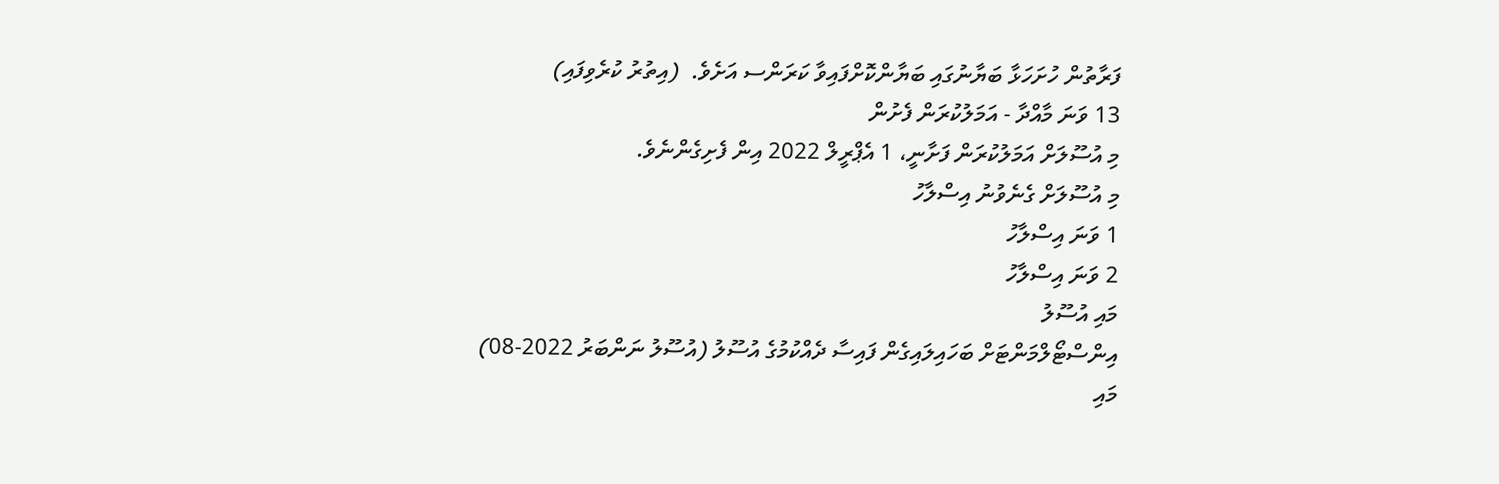ފަރާތުން ހުށަހަޅާ ބަޔާނުގައި ބަޔާންކޮށްފައިވާ ކަރަންސ އަށެވެ.  (އިތުރު ކުރެވިފައި)
13 ވަނަ މާއްދާ - އަމަލުކުރަން ފެށުން
މި އުސޫލަށް އަމަލުކުރަން ފަށާނީ، 1 އެޕްރީލް 2022 އިން ފެށިގެންނެވެ.
މި އުސޫލަށް ގެނެވުނު އިސްލާހު
1 ވަނަ އިސްލާހު
2 ވަނަ އިސްލާހު
މައި އުސޫލު
އިންސްޓޯލްމަންޓަށް ބަހައިލައިގެން ފައިސާ ދެއްކުމުގެ އުސޫލު (އުސޫލު ނަންބަރު 2022-08)
މައި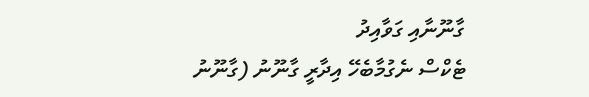ގާނޫނާއި ގަވާއިދު
ޓެކްސް ނެގުމާބެހޭ އިދާރީ ގާނޫނު (ގާނޫނު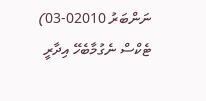ނަންބަރު 02010-03)
ޓެކްސް ނެގުމާބެހޭ އިދާރީ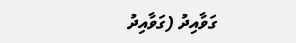ގަވާއިދު (ގަވާއިދު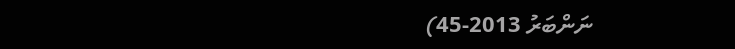ނަންބަރު 2013-45)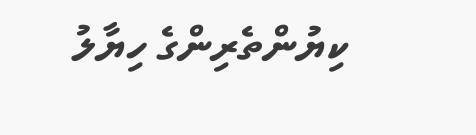ކިޔުންތެރިންގެ ހިޔާލު